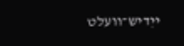ייִדיש־וועלט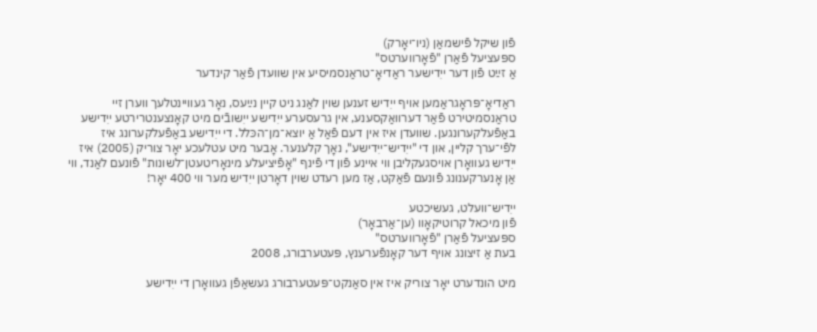פֿון שיקל פֿישמאַן (ניו־יאָרק)
ספּעציעל פֿאַרן "פֿאָרװערטס"
אַ זײַט פֿון דער ייִדישער ראַדיאָ־טראַנסמיסיע אין שוועדן פֿאַר קינדער

ראַדיאָ־פּראָגראַמען אויף ייִדיש זענען שוין לאַנג ניט קיין נײַעס, נאָר געוויינטלעך ווערן זיי טראַנסמיטירט פֿאַר דערוואַקסענע, אין גרעסערע ייִדישע ייִשובֿים מיט קאָנצענטרירטע ייִדישע באַפֿעלקערונגען. שוועדן איז אין דעם פֿאַל אַ יוצא־מן־הכּלל. די ייִדישע באַפֿעלקערונג איז לפֿי־ערך קליין, און די "ייִדיש־ייִדישע", נאָך קלענער. אָבער מיט עטלעכע יאָר צוריק (2005) איז ייִדיש געוואָרן אויסגעקליבן ווי איינע פֿון די פֿינף "אָפֿיציעלע מינאָריטעטן־לשונות" פֿונעם לאַנד, ווי אַן אָנערקענונג פֿונעם פֿאַקט, אַז מען רעדט שוין דאָרטן ייִדיש מער ווי 400 יאָר!

ייִדיש־וועלט, געשיכטע
פֿון מיכאל קרוטיקאָוו (ען־אַרבאָר)
ספּעציעל פֿאַרן "פֿאָרװערטס"
בעת אַ זיצונג אויף דער קאָנפֿערענץ, פּעטערבורג, 2008

מיט הונדערט יאָר צוריק איז אין סאַנקט־פּעטערבורג געשאַפֿן געוואָרן די ייִדישע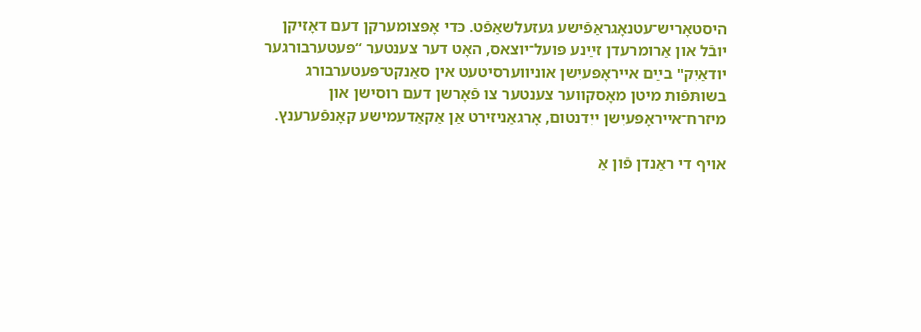היסטאָריש־עטנאָגראַפֿישע געזעלשאַפֿט. כּדי אָפּצומערקן דעם דאָזיקן יובֿל און אַרומרעדן זײַנע פּועל־יוצאס, האָט דער צענטער “פּעטערבורגער יודאַיִק" בײַם אייראָפּעיִשן אוניווערסיטעט אין סאַנקט־פּעטערבורג בשותּפֿות מיטן מאָסקווער צענטער צו פֿאָרשן דעם רוסישן און מיזרח־אייראָפּעיִשן ייִדנטום, אָרגאַניזירט אַן אַקאַדעמישע קאָנפֿערענץ.

אויף די ראַנדן פֿון אַ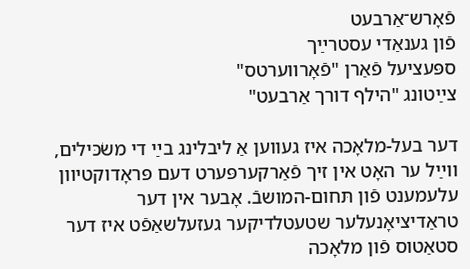פֿאָרש־אַרבעט
פֿון גענאַדי עסטרײַך
ספּעציעל פֿאַרן "פֿאָרװערטס"
צײַטונג "הילף דורך אַרבעט"

דער בעל-מלאָכה איז געווען אַ ליבלינג בײַ די משׂכּילים, ווײַל ער האָט אין זיך פֿאַרקערפּערט דעם פּראָדוקטיוון עלעמענט פֿון תּחום-המושבֿ. אָבער אין דער טראַדיציאָנעלער שטעטלדיקער געזעלשאַפֿט איז דער סטאַטוס פֿון מלאָכה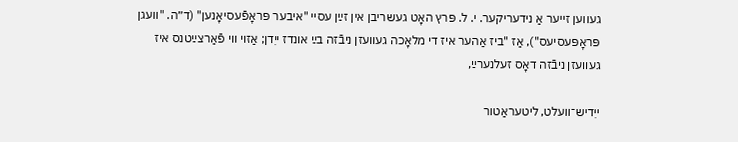געווען זייער אַ נידעריקער. י. ל. פּרץ האָט געשריבן אין זײַן עסיי "איבער פּראָפֿעסיאָנען" (ד״ה. "וועגן פּראָפּעסיעס"), אַז "ביז אַהער איז די מלאָכה געוועזן ניבֿזה בײַ אונדז ייִדן; אַזוי ווי פֿאַרצײַטנס איז געוועזן ניבֿזה דאָס זעלנערײַ,

ייִדיש־וועלט, ליטעראַטור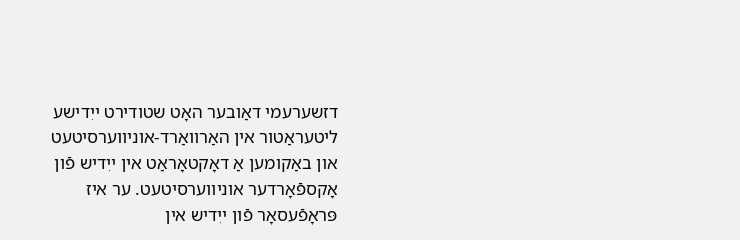דזשערעמי דאַובער האָט שטודירט ייִדישע ליטעראַטור אין האַרוואַרד-אוניווערסיטעט און באַקומען אַ דאָקטאָראַט אין ייִדיש פֿון אָקספֿאָרדער אוניווערסיטעט. ער איז פּראָפֿעסאָר פֿון ייִדיש אין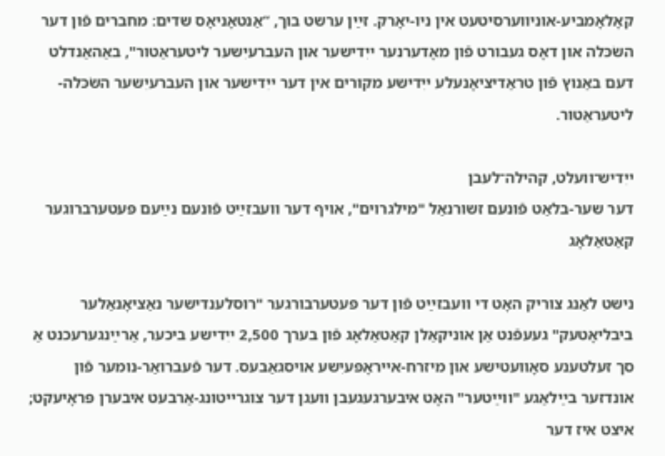קאָלאָמביע-אוניווערסיטעט אין ניו-יאָרק. זײַן ערשט בוך, “אַנטאָניאָס שדים׃ מחברים פֿון דער השׂכּלה און דאָס געבורט פֿון מאָדערנער ייִדישער און העברעיִשער ליטעראַטור", באַהאַנדלט דעם באַנוץ פֿון טראַדיציאָנעלע ייִדישע מקורים אין דער ייִדישער און העברעיִשער השׂכּלה-ליטעראַטור.

ייִדיש־וועלט, קהילה־לעבן
דער שער-בלאַט פֿונעם זשורנאַל "מילגרוים", אויף דער וועבזײַט פֿונעם נײַעם פּעטערברוגער קאַטאַלאָג

נישט לאַנג צוריק האָט די וועבזײַט פֿון דער פּעטערבורגער "רוסלענדישער נאַציאָנאַלער ביבליאָטעק" געעפֿנט אַן אוניקאַלן קאַטאַלאָג פֿון בערך 2,500 ייִדישע ביכער, אַרײַנגערעכנט אַ סך זעלטענע סאָוועטישע און מיזרח-אייראָפּעיִשע אויסגאַבעס. דער פֿעברואַר-נומער פֿון אונדזער בײַלאַגע "ווײַטער" האָט איבערגעגעבן וועגן דער צוגרייטונג-אַרבעט איבערן פּראָיעקט; איצט איז דער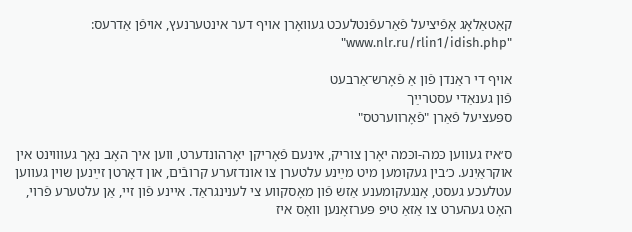קאַטאַלאָג אָפֿיציעל פֿאַרעפֿנטלעכט געוואָרן אויף דער אינטערנעץ, אויפֿן אַדרעס: "www.nlr.ru/rlin1/idish.php"

אויף די ראַנדן פֿון אַ פֿאָרש־אַרבעט
פֿון גענאַדי עסטרײַך
ספּעציעל פֿאַרן "פֿאָרװערטס"

ס׳איז געווען כּמה-וכּמה יאָרן צוריק, אינעם פֿאָריקן יאָרהונדערט, ווען איך האָב נאָך געוווינט אין אוקראַיִנע. כ׳בין געקומען מיט מײַנע עלטערן צו אונדזערע קרובֿים, און דאָרטן זײַנען שוין געווען עטלעכע געסט, אָנגעקומענע אַזש פֿון מאָסקווע צי לענינגראַד. איינע פֿון זיי, אַן עלטערע פֿרוי, האָט געהערט צו אַזאַ טיפּ פּערזאָנען וואָס איז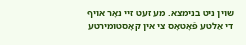שוין ניט בנימצא. מע זעט זיי נאָר אויף די אַלטע פֿאָטאָס צי אין קאָסטומירטע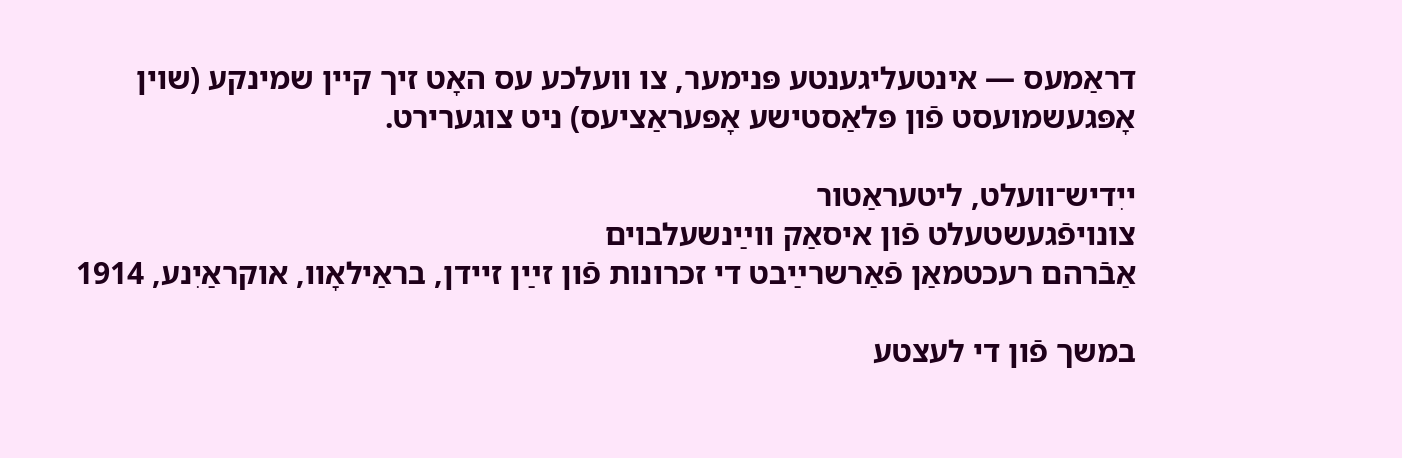דראַמעס — אינטעליגענטע פּנימער, צו וועלכע עס האָט זיך קיין שמינקע (שוין אָפּגעשמועסט פֿון פּלאַסטישע אָפּעראַציעס) ניט צוגערירט.

ייִדיש־וועלט, ליטעראַטור
צונויפֿגעשטעלט פֿון איסאַק ווײַנשעלבוים
אַבֿרהם רעכטמאַן פֿאַרשרײַבט די זכרונות פֿון זײַן זיידן, בראַילאָוו, אוקראַיִנע, 1914

במשך פֿון די לעצטע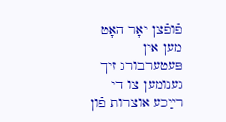פֿופֿצן יאָר האָט מען אין פּעטערבורג זיך גענומען צו די רײַכע אוצרות פֿון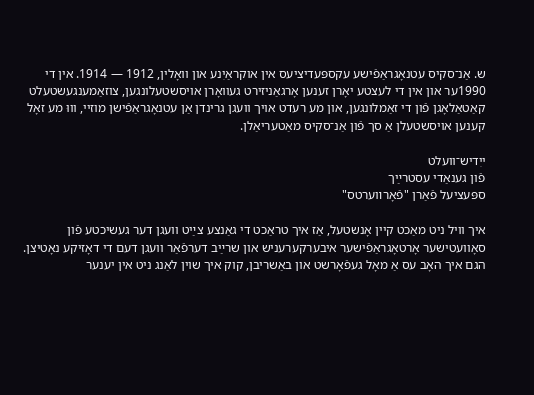ש. אַנ־סקיס עטנאָגראַפֿישע עקספּעדיציעס אין אוקראַיִנע און וואָלין, 1912 — 1914. אין די 1990ער און אין די לעצטע יאָרן זענען אָרגאַניזירט געוואָרן אויסשטעלונגען, צוזאַמענגעשטעלט קאַטאַלאָגן פֿון די זאַמלונגען, און מע רעדט אויך וועגן גרינדן אַן עטנאָגראַפֿישן מוזיי, וווּ מע זאָל קענען אויסשטעלן אַ סך פֿון אַנ־סקיס מאַטעריאַלן.

ייִדיש־וועלט
פֿון גענאַדי עסטרײַך
ספּעציעל פֿאַרן "פֿאָרװערטס"

איך וויל ניט מאַכט קיין אָנשטעל, אַז איך טראַכט די גאַנצע צײַט וועגן דער געשיכטע פֿון סאָוועטישער אָרטאָגראַפֿישער איבערקערעניש און שרײַב דערפֿאַר וועגן דעם די דאָזיקע נאָטיצן. הגם איך האָב עס אַ מאָל געפֿאָרשט און באַשריבן, קוק איך שוין לאַנג ניט אין יענער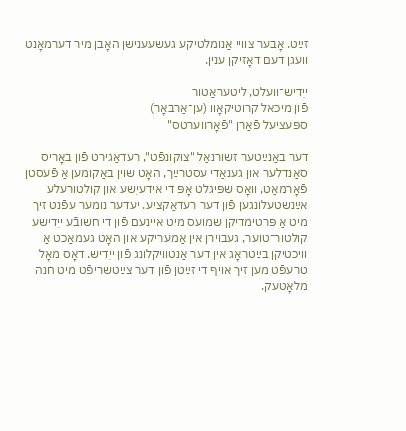זײַט. אָבער צוויי אַנומלטיקע געשעענישן האָבן מיר דערמאָנט וועגן דעם דאָזיקן ענין.

ייִדיש־וועלט, ליטעראַטור
פֿון מיכאל קרוטיקאָוו (ען־אַרבאָר)
ספּעציעל פֿאַרן "פֿאָרװערטס"

דער באַנײַטער זשורנאַל "צוקונפֿט", רעדאַגירט פֿון באָריס סאַנדלער און גענאַדי עסטרײַך, האָט שוין באַקומען אַ פֿעסטן פֿאָרמאַט, וואָס שפּיגלט אָפּ די אידעיִשע און קולטורעלע אײַנשטעלונגען פֿון דער רעדאַקציע. יעדער נומער עפֿנט זיך מיט אַ פּרטימדיקן שמועס מיט איינעם פֿון די חשובֿע ייִדישע קולטור־טוער, געבוירן אין אַמעריקע און האָט געמאַכט אַ וויכטיקן בײַטראָג אין דער אַנטוויקלונג פֿון ייִדיש. דאָס מאָל טרעפֿט מען זיך אויף די זײַטן פֿון דער צײַטשריפֿט מיט חנה מלאָטעק.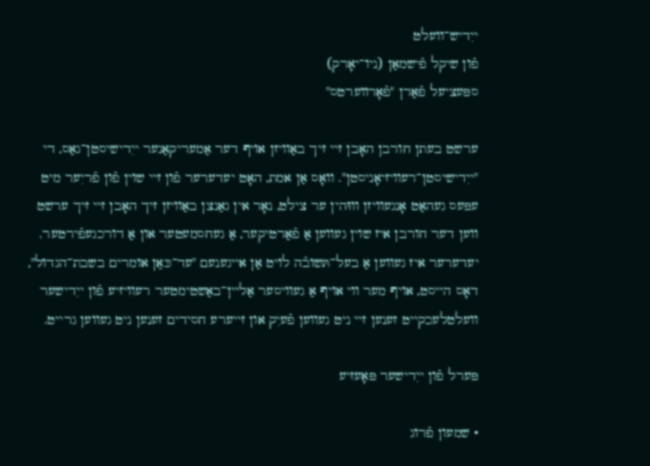ייִדיש־וועלט
פֿון שיקל פֿישמאַן (ניו־יאָרק)
ספּעציעל פֿאַרן "פֿאָרװערטס"

ערשט בעתן חורבן האָבן זיי זיך באַוויזן אויף דער אַמעריקאַנער ייִדישיסטן־גאַס, די "ייִדישיסטן־רעוויזיאָניסטן". וואָס אַן אמת, האָט יעדערער פֿון זיי שוין פֿון פֿריִער מיט עפּעס געהאַט אָנגעוויזן וווּהין ער צילט, נאָר אין גאַנצן באַוויזן זיך האָבן זיי זיך ערשט ווען דער חורבן איז שוין געווען אַ פֿאַרטיקער, אַ געחסמעטער און אַ דורכגעפֿירטער. יעדערער איז געווען אַ בעל־תּשובֿה לויט אַן אייגענעם "עד־כּאַן אומרים בשבת־הגדול", דאָס הייסט, אויף מער ווי אויף אַ געוויסער אַליין־באַשטימטער רעוויזיע פֿון ייִדישער וועלטלעכקייט זענען זיי ניט געווען פֿעיִק און זייערע חסידים זענען ניט געווען גרייט.

פּערל פֿון ייִדישער פּאָעזיע

• שמעון פֿרוג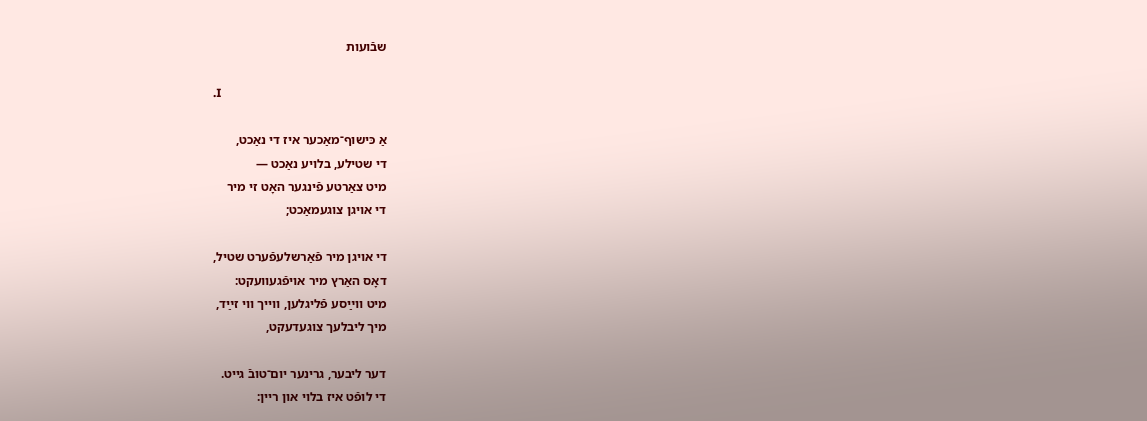שבֿועות

.I

אַ כּישוף־מאַכער איז די נאַכט,
די שטילע, בלויע נאַכט —
מיט צאַרטע פֿינגער האָט זי מיר
די אויגן צוגעמאַכט;

די אויגן מיר פֿאַרשלעפֿערט שטיל,
דאָס האַרץ מיר אויפֿגעוועקט:
מיט ווײַסע פֿליגלען, ווייך ווי זײַד,
מיך ליבלעך צוגעדעקט,

דער ליבער, גרינער יום־טובֿ גייט.
די לופֿט איז בלוי און ריין: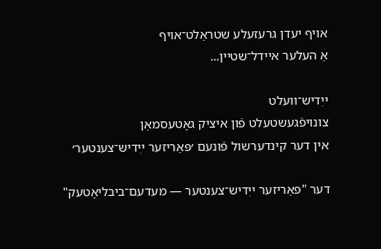אויף יעדן גרעזעלע שטראַלט־אויף
אַ העלער איידל־שטיין...

ייִדיש־וועלט
צונויפֿגעשטעלט פֿון איציק גאָטעסמאַן
אין דער קינדערשול פֿונעם ׳פּאַריזער ייִדיש־צענטער׳

דער "פּאַריזער ייִדיש־צענטער — מעדעם־ביבליאָטעק"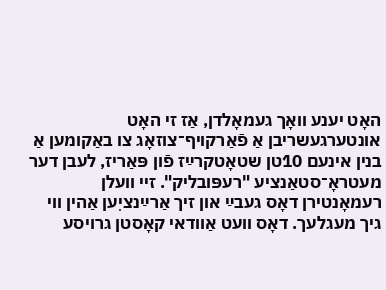האָט יענע וואָך געמאָלדן, אַז זי האָט אונטערגעשריבן אַ פֿאַרקויף־צוזאָג צו באַקומען אַ בנין אינעם 10טן שטאָטקרײַז פֿון פּאַריז, לעבן דער מעטראָ־סטאַנציע "רעפּובליק". זיי וועלן רעמאָנטירן דאָס געבײַ און זיך אַרײַנציִען אַהין ווי גיך מעגלעך. דאָס וועט אַוודאי קאָסטן גרויסע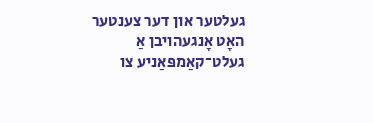געלטער און דער צענטער האָט אָנגעהויבן אַ געלט־קאַמפּאַניע צו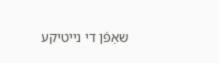שאַפֿן די נייטיקע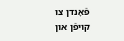פֿאָנדן צו קויפֿן און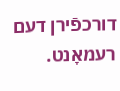דורכפֿירן דעם רעמאָנט.